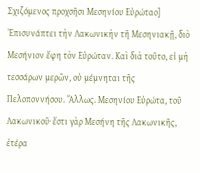Σχιζόμενος προχσῆσι Μεσηνίου Εὐρώταο] Ἐπισυνάπτει τὴν Λακωνικὴν τῆ Μεσηνιακῇ, διὸ Μεσήνιον ἔφη τὸν Εὐρώταν. Καὶ διὰ τοῦτο, εἰ μὴ τεσσάρων μερῶν, οὐ μέμνηται τῆς Πελοποννήσου. Ἄλλως. Μεσηνίου Εὐρώτα, τοῦ Λακωνικοῦ· ἔστι γὰρ Μεσήνη τῆς Λακωνικῆς, ἐτέρα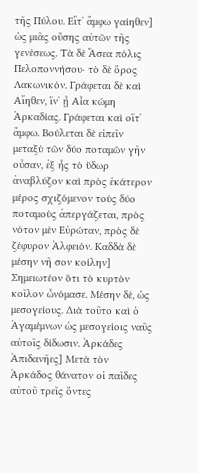τῆς Πύλου. Εἴτ᾿ ἄμφω γαίηθεν] ὡς μιᾶς οὔσης αὐτῶν τῆς γενέσεως. Τὰ δὲ Ἄσεα πόλις Πελοποννήσου· τὸ δὲ ὄρος Λακωνικόν. Γράφεται δὲ καὶ Αἴηθεν, ἵν᾿ ᾖ Αἶα κώμη Ἀρκαδίας. Γράφεται καὶ οἵτ᾿ ἄμφω. Βούλεται δὲ εἰπεῖν μεταξὺ τῶν δύο ποταμῶν γῆν οὖσαν, ἐξ ἧς τὸ ὕδωρ ἀναβλύζον καὶ πρὸς ἑκάτερον μέρος σχιζόμενον τοὺς δύο ποταμοὺς ἀπεργάζεται, πρὸς νότον μὲν Εὐρώταν, πρὸς δὲ ζέφυρον Ἀλφειόν. Καδδὰ δὲ μέσην νῆ σον κοίλην] Σημειωτέον ὅτι τὸ κυρτὸν κοῖλον ὦνόμασε. Μέσην δὲ, ὡς μεσογείους. Διὰ τοῦτο καὶ ὁ Ἀγαμέμνων ὡς μεσογείοις ναῦς αὐτοῖς δίδωσιν. Ἀρκάδες Ἀπιδανῆες] Μετὰ τὸν Ἀρκάδος θάνατον οἱ παῖδες αὐτοῦ τρεῖς ὄντες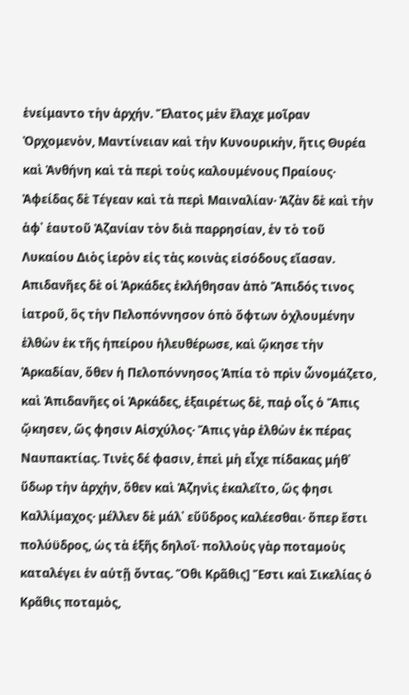ἐνείμαντο τὴν ἀρχήν. Ἔλατος μὲν ἔλαχε μοῖραν Ὀρχομενὸν, Μαντίνειαν καὶ τὴν Κυνουρικὴν, ἥτις Θυρέα καὶ Ἀνθήνη καὶ τὰ περὶ τοὺς καλουμένους Πραίους· Ἀφείδας δὲ Τέγεαν καὶ τὰ περὶ Μαιναλίαν· Ἀζὰν δὲ καὶ τὴν ἀφ᾿ ἑαυτοῦ Ἀζανίαν τὸν διὰ παρρησίαν, ἐν τὸ τοῦ Λυκαίου Διὸς ἱερὸν εἰς τὰς κοινὰς εἰσόδους εἴασαν. Απιδανῆες δὲ οἱ Ἀρκάδες ἐκλήθησαν ἀπὸ Ἄπιδός τινος ἰατροῦ, ὃς τὴν Πελοπόννησον ὁπὸ ὄφτων ὀχλουμένην ἐλθὼν ἐκ τῆς ἠπείρου ἠλευθέρωσε, καὶ ᾤκησε τὴν Ἀρκαδίαν, ὅθεν ἡ Πελοπόννησος Ἀπία τὸ πρὶν ὦνομάζετο, καὶ Ἀπιδανῆες οἱ Ἀρκάδες, ἐξαιρέτως δὲ, παῤ οἷς ὁ Ἄπις ᾤκησεν, ὥς φησιν Αἰσχύλος· Ἄπις γὰρ ἐλθὼν ἐκ πέρας Ναυπακτίας. Τινὲς δέ φασιν, ἐπεὶ μὴ εἶχε πίδακας μήθ᾿ ὕδωρ τὴν ἀρχὴν, ὅθεν καὶ Ἀζηνὶς ἐκαλεῖτο, ὥς φησι Καλλίμαχος· μέλλεν δὲ μάλ᾿ εὔῦδρος καλέεσθαι· ὅπερ ἔστι πολύϋδρος, ὡς τὰ ἑξῆς δηλοῖ· πολλοὺς γὰρ ποταμοὺς καταλέγει ἐν αὐτῇ ὄντας. Ὅθι Κρᾶθις] Ἔστι καὶ Σικελίας ὁ Κρᾶθις ποταμὸς,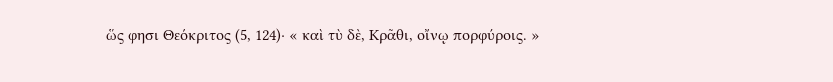ὥς φησι Θεόκριτος (5, 124)· « καὶ τὺ δὲ, Κρᾶθι, οἴνῳ πορφύροις. »